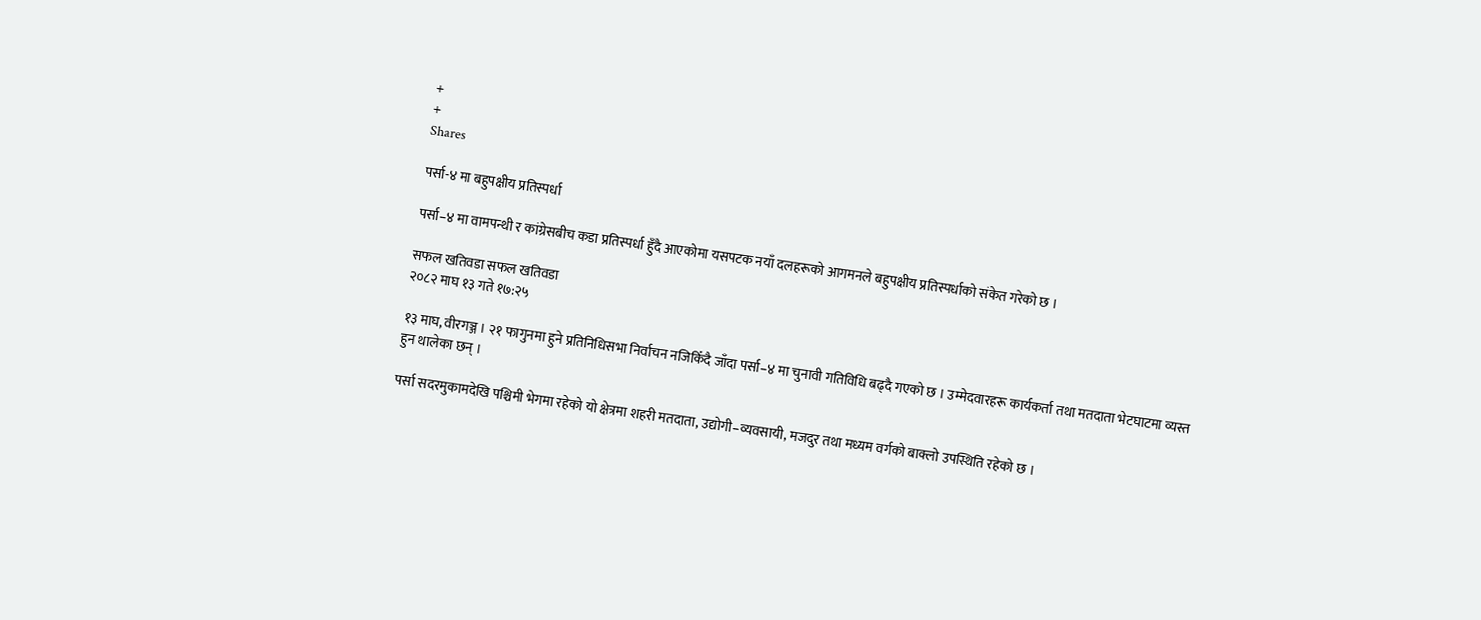+
+
Shares

पर्सा-४ मा बहुपक्षीय प्रतिस्पर्धा

पर्सा–४ मा वामपन्थी र कांग्रेसबीच कडा प्रतिस्पर्धा हुँदै आएकोमा यसपटक नयाँ दलहरूको आगमनले बहुपक्षीय प्रतिस्पर्धाको संकेत गरेको छ ।

सफल खतिवडा सफल खतिवडा
२०८२ माघ १३ गते १७:२५

१३ माघ, वीरगञ्ज । २१ फागुनमा हुने प्रतिनिधिसभा निर्वाचन नजिकिँदै जाँदा पर्सा–४ मा चुनावी गतिविधि बढ्दै गएको छ । उम्मेदवारहरू कार्यकर्ता तथा मतदाता भेटघाटमा व्यस्त हुन थालेका छन् ।

पर्सा सदरमुकामदेखि पश्चिमी भेगमा रहेको यो क्षेत्रमा शहरी मतदाता, उद्योगी–व्यवसायी, मजदुर तथा मध्यम वर्गको बाक्लो उपस्थिति रहेको छ ।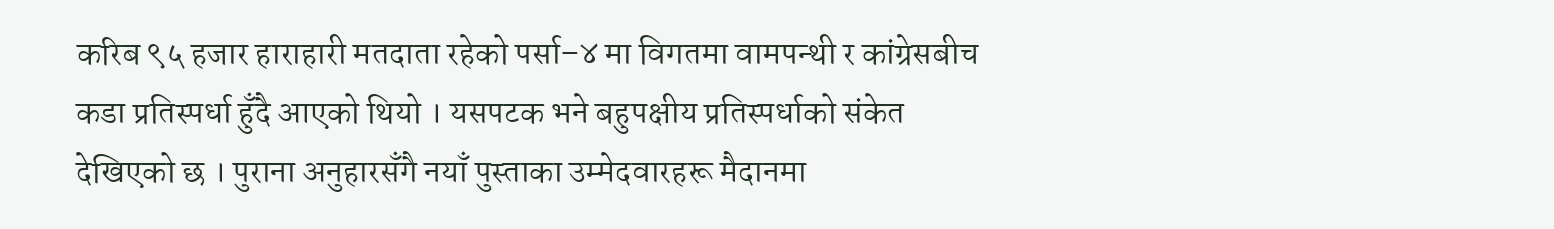करिब ९५ हजार हाराहारी मतदाता रहेको पर्सा–४ मा विगतमा वामपन्थी र कांग्रेसबीच कडा प्रतिस्पर्धा हुँदै आएको थियो । यसपटक भने बहुपक्षीय प्रतिस्पर्धाको संकेत देखिएको छ । पुराना अनुहारसँगै नयाँ पुस्ताका उम्मेदवारहरू मैदानमा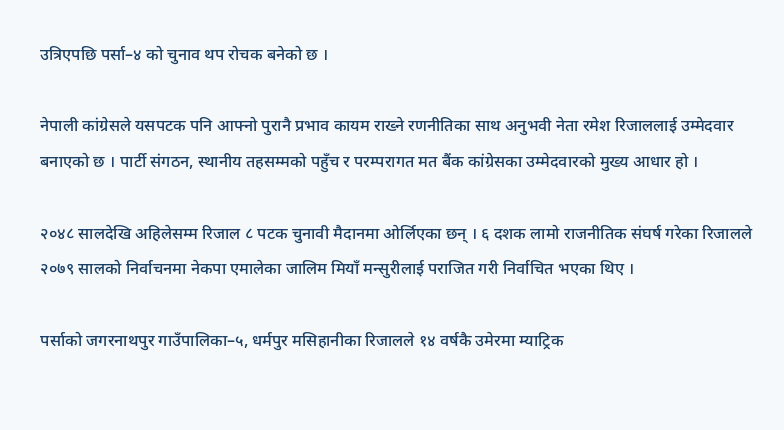उत्रिएपछि पर्सा–४ को चुनाव थप रोचक बनेको छ ।

नेपाली कांग्रेसले यसपटक पनि आफ्नो पुरानै प्रभाव कायम राख्ने रणनीतिका साथ अनुभवी नेता रमेश रिजाललाई उम्मेदवार बनाएको छ । पार्टी संगठन, स्थानीय तहसम्मको पहुँच र परम्परागत मत बैंक कांग्रेसका उम्मेदवारको मुख्य आधार हो ।

२०४८ सालदेखि अहिलेसम्म रिजाल ८ पटक चुनावी मैदानमा ओर्लिएका छन् । ६ दशक लामो राजनीतिक संघर्ष गरेका रिजालले २०७९ सालको निर्वाचनमा नेकपा एमालेका जालिम मियाँ मन्सुरीलाई पराजित गरी निर्वाचित भएका थिए ।

पर्साको जगरनाथपुर गाउँपालिका–५, धर्मपुर मसिहानीका रिजालले १४ वर्षकै उमेरमा म्याट्रिक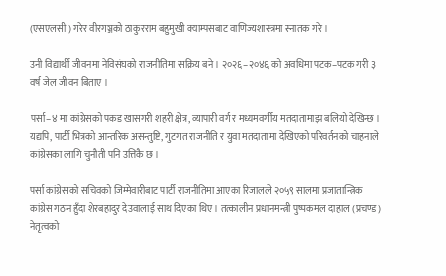(एसएलसी) गरेर वीरगञ्जको ठाकुरराम बहुमुखी क्याम्पसबाट वाणिज्यशास्त्रमा स्नातक गरे ।

उनी विद्यार्थी जीवनमा नेविसंघको राजनीतिमा सक्रिय बने । २०२६–२०४६ को अवधिमा पटक–पटक गरी ३ वर्ष जेल जीवन बिताए ।

पर्सा–४ मा कांग्रेसको पकड खासगरी शहरी क्षेत्र, व्यापारी वर्ग र मध्यमवर्गीय मतदातामाझ बलियो देखिन्छ । यद्यपि, पार्टी भित्रको आन्तरिक असन्तुष्टि, गुटगत राजनीति र युवा मतदातामा देखिएको परिवर्तनको चाहनाले कांग्रेसका लागि चुनौती पनि उत्तिकै छ ।

पर्सा कांग्रेसको सचिवको जिम्मेवारीबाट पार्टी राजनीतिमा आएका रिजालले २०५९ सालमा प्रजातान्त्रिक कांग्रेस गठन हुँदा शेरबहादुर देउवालाई साथ दिएका थिए । तत्कालीन प्रधानमन्त्री पुष्पकमल दाहाल (प्रचण्ड) नेतृत्वको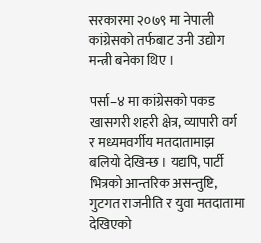सरकारमा २०७९ मा नेपाली कांग्रेसको तर्फबाट उनी उद्योग मन्त्री बनेका थिए ।

पर्सा–४ मा कांग्रेसको पकड खासगरी शहरी क्षेत्र, व्यापारी वर्ग र मध्यमवर्गीय मतदातामाझ बलियो देखिन्छ । यद्यपि, पार्टी भित्रको आन्तरिक असन्तुष्टि, गुटगत राजनीति र युवा मतदातामा देखिएको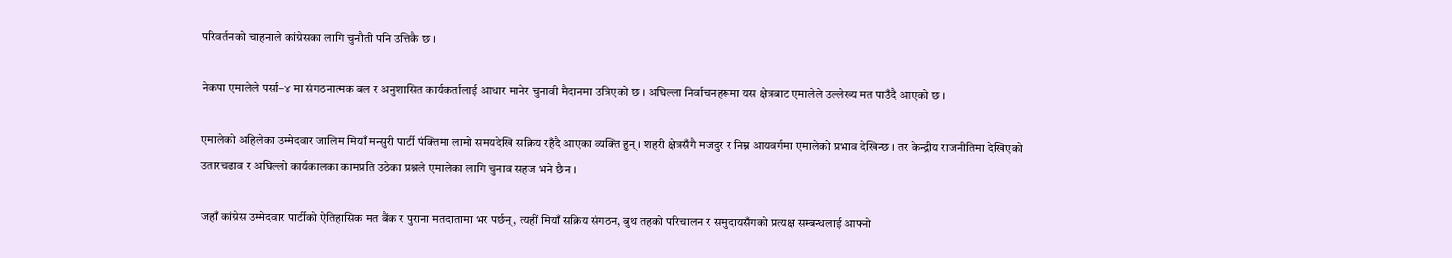परिवर्तनको चाहनाले कांग्रेसका लागि चुनौती पनि उत्तिकै छ ।

नेकपा एमालेले पर्सा–४ मा संगठनात्मक बल र अनुशासित कार्यकर्तालाई आधार मानेर चुनावी मैदानमा उत्रिएको छ । अघिल्ला निर्वाचनहरूमा यस क्षेत्रबाट एमालेले उल्लेख्य मत पाउँदै आएको छ ।

एमालेको अहिलेका उम्मेदवार जालिम मियाँ मन्सुरी पार्टी पंक्तिमा लामो समयदेखि सक्रिय रहँदै आएका व्यक्ति हुन् । शहरी क्षेत्रसँगै मजदुर र निम्न आयवर्गमा एमालेको प्रभाव देखिन्छ । तर केन्द्रीय राजनीतिमा देखिएको उतारचढाव र अघिल्लो कार्यकालका कामप्रति उठेका प्रश्नले एमालेका लागि चुनाव सहज भने छैन ।

जहाँ कांग्रेस उम्मेदवार पार्टीको ऐतिहासिक मत बैंक र पुराना मतदातामा भर पर्छन्, त्यहीं मियाँ सक्रिय संगठन, बुथ तहको परिचालन र समुदायसँगको प्रत्यक्ष सम्बन्धलाई आफ्नो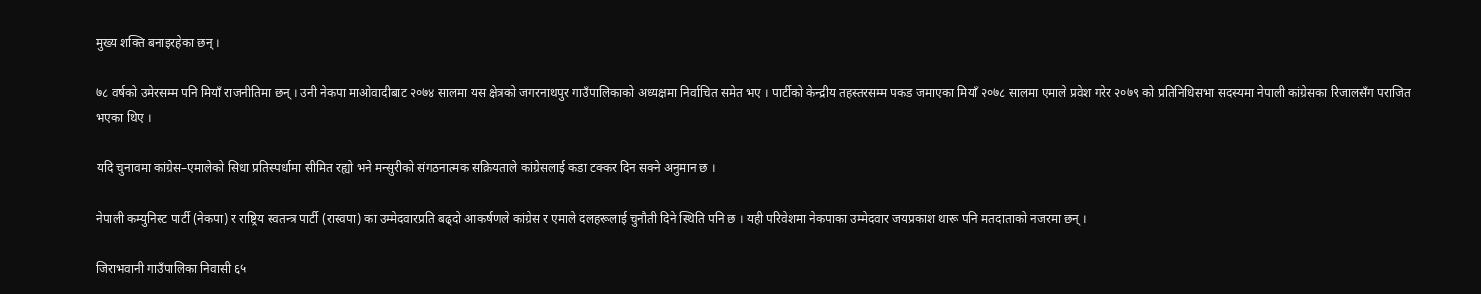मुख्य शक्ति बनाइरहेका छन् ।

७८ वर्षको उमेरसम्म पनि मियाँ राजनीतिमा छन् । उनी नेकपा माओवादीबाट २०७४ सालमा यस क्षेत्रको जगरनाथपुर गाउँपालिकाको अध्यक्षमा निर्वाचित समेत भए । पार्टीको केन्द्रीय तहस्तरसम्म पकड जमाएका मियाँ २०७८ सालमा एमाले प्रवेश गरेर २०७९ को प्रतिनिधिसभा सदस्यमा नेपाली कांग्रेसका रिजालसँग पराजित भएका थिए ।

यदि चुनावमा कांग्रेस–एमालेको सिधा प्रतिस्पर्धामा सीमित रह्यो भने मन्सुरीको संगठनात्मक सक्रियताले कांग्रेसलाई कडा टक्कर दिन सक्ने अनुमान छ ।

नेपाली कम्युनिस्ट पार्टी (नेकपा) र राष्ट्रिय स्वतन्त्र पार्टी (रास्वपा) का उम्मेदवारप्रति बढ्दो आकर्षणले कांग्रेस र एमाले दलहरूलाई चुनौती दिने स्थिति पनि छ । यही परिवेशमा नेकपाका उम्मेदवार जयप्रकाश थारू पनि मतदाताको नजरमा छन् ।

जिराभवानी गाउँपालिका निवासी ६५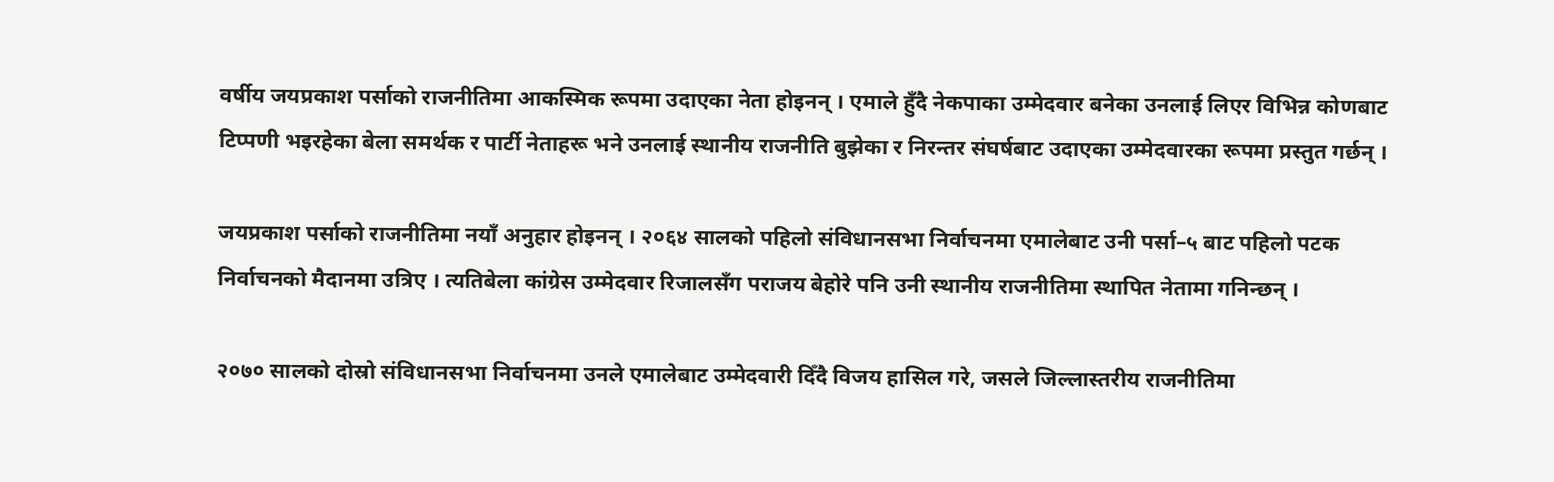वर्षीय जयप्रकाश पर्साको राजनीतिमा आकस्मिक रूपमा उदाएका नेता होइनन् । एमाले हुँदै नेकपाका उम्मेदवार बनेका उनलाई लिएर विभिन्न कोणबाट टिप्पणी भइरहेका बेला समर्थक र पार्टी नेताहरू भने उनलाई स्थानीय राजनीति बुझेका र निरन्तर संघर्षबाट उदाएका उम्मेदवारका रूपमा प्रस्तुत गर्छन् ।

जयप्रकाश पर्साको राजनीतिमा नयाँ अनुहार होइनन् । २०६४ सालको पहिलो संविधानसभा निर्वाचनमा एमालेबाट उनी पर्सा–५ बाट पहिलो पटक निर्वाचनको मैदानमा उत्रिए । त्यतिबेला कांग्रेस उम्मेदवार रिजालसँग पराजय बेहोरे पनि उनी स्थानीय राजनीतिमा स्थापित नेतामा गनिन्छन् ।

२०७० सालको दोस्रो संविधानसभा निर्वाचनमा उनले एमालेबाट उम्मेदवारी दिँदै विजय हासिल गरे, जसले जिल्लास्तरीय राजनीतिमा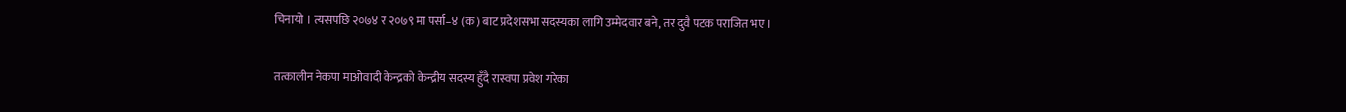चिनायो । त्यसपछि २०७४ र २०७९ मा पर्सा–४ (क) बाट प्रदेशसभा सदस्यका लागि उम्मेदवार बने, तर दुवै पटक पराजित भए ।

तत्कालीन नेकपा माओवादी केन्द्रको केन्द्रीय सदस्य हुँदै रास्वपा प्रवेश गरेका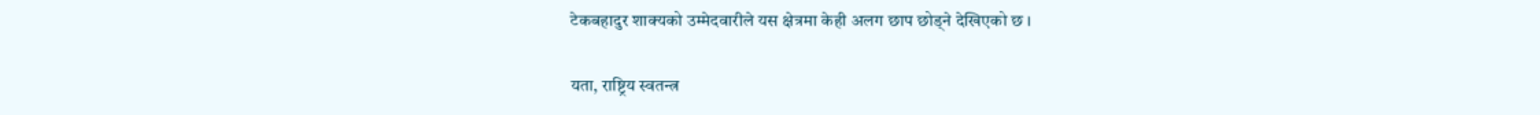टेकबहादुर शाक्यको उम्मेदवारीले यस क्षेत्रमा केही अलग छाप छोड्ने देखिएको छ ।

यता, राष्ट्रिय स्वतन्त्र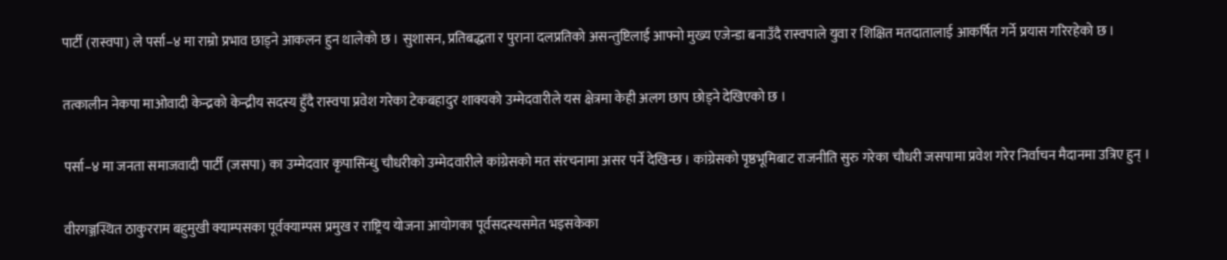पार्टी (रास्वपा) ले पर्सा–४ मा राम्रो प्रभाव छाड्ने आकलन हुन थालेको छ । सुशासन, प्रतिबद्धता र पुराना दलप्रतिको असन्तुष्टिलाई आफ्नो मुख्य एजेन्डा बनाउँदै रास्वपाले युवा र शिक्षित मतदातालाई आकर्षित गर्ने प्रयास गरिरहेको छ ।

तत्कालीन नेकपा माओवादी केन्द्रको केन्द्रीय सदस्य हुँदै रास्वपा प्रवेश गरेका टेकबहादुर शाक्यको उम्मेदवारीले यस क्षेत्रमा केही अलग छाप छोड्ने देखिएको छ ।

पर्सा–४ मा जनता समाजवादी पार्टी (जसपा) का उम्मेदवार कृपासिन्धु चौधरीको उम्मेदवारीले कांग्रेसको मत संरचनामा असर पर्ने देखिन्छ । कांग्रेसको पृष्ठभूमिबाट राजनीति सुरु गरेका चौधरी जसपामा प्रवेश गरेर निर्वाचन मैदानमा उत्रिए हुन् ।

वीरगञ्जस्थित ठाकुरराम बहुमुखी क्याम्पसका पूर्वक्याम्पस प्रमुख र राष्ट्रिय योजना आयोगका पूर्वसदस्यसमेत भइसकेका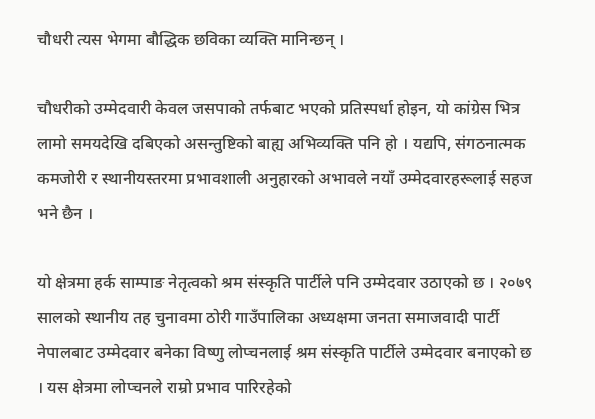चौधरी त्यस भेगमा बौद्धिक छविका व्यक्ति मानिन्छन् ।

चौधरीको उम्मेदवारी केवल जसपाको तर्फबाट भएको प्रतिस्पर्धा होइन, यो कांग्रेस भित्र लामो समयदेखि दबिएको असन्तुष्टिको बाह्य अभिव्यक्ति पनि हो । यद्यपि, संगठनात्मक कमजोरी र स्थानीयस्तरमा प्रभावशाली अनुहारको अभावले नयाँ उम्मेदवारहरूलाई सहज भने छैन ।

यो क्षेत्रमा हर्क साम्पाङ नेतृत्वको श्रम संस्कृति पार्टीले पनि उम्मेदवार उठाएको छ । २०७९ सालको स्थानीय तह चुनावमा ठोरी गाउँपालिका अध्यक्षमा जनता समाजवादी पार्टी नेपालबाट उम्मेदवार बनेका विष्णु लोप्चनलाई श्रम संस्कृति पार्टीले उम्मेदवार बनाएको छ । यस क्षेत्रमा लोप्चनले राम्रो प्रभाव पारिरहेको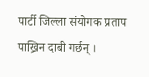पार्टी जिल्ला संयोगक प्रताप पाख्रिन दाबी गर्छन् ।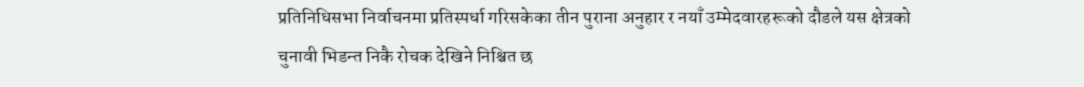प्रतिनिधिसभा निर्वाचनमा प्रतिस्पर्धा गरिसकेका तीन पुराना अनुहार र नयाँ उम्मेदवारहरूको दौडले यस क्षेत्रको चुनावी भिडन्त निकै रोचक देखिने निश्चित छ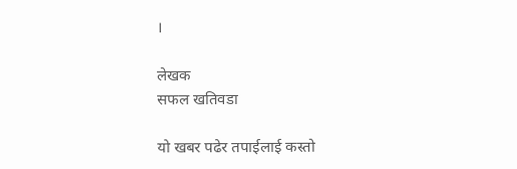।

लेखक
सफल खतिवडा

यो खबर पढेर तपाईलाई कस्तो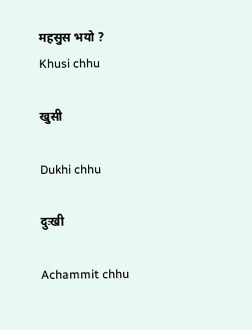महसुस भयो ?
Khusi chhu

खुसी

Dukhi chhu

दुःखी

Achammit chhu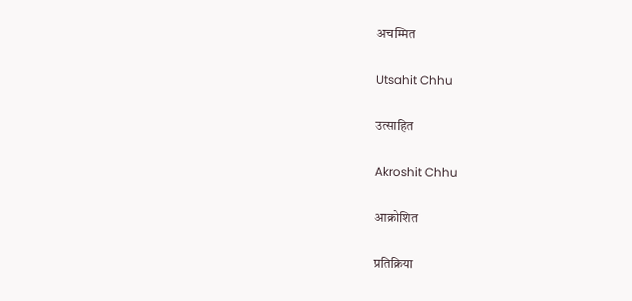अचम्मित

Utsahit Chhu

उत्साहित

Akroshit Chhu

आक्रोशित

प्रतिक्रिया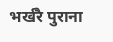भर्खरै पुराना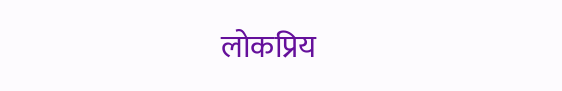लोकप्रिय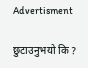Advertisment

छुटाउनुभयो कि ?